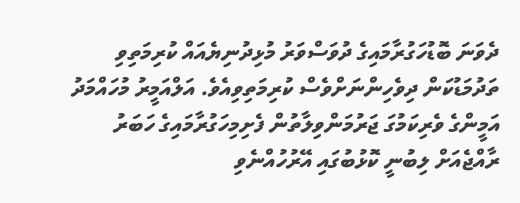ދެވަނަ ބޮޑުހަގުރާމައިގެ ދުވަސްވަރު މުޅިދުނިޔެއައް ކުރިމަތިވި ތަދުމަޑުކަން ދިވެހިންނަށްވެސް ކުރިމަތިވިއެވެ. އަލްއަމީރު މުހައްމަދު އަމީންގެ ވެރިކަމުގަ ޖަރުމަންވިލާތުން ފެށިމިހަގުރާމައިގެ ހަބަރު ރާއްޖެއަށް ލިބުނީ ކޮޅުބުގައި އޭރުހުއްނެވި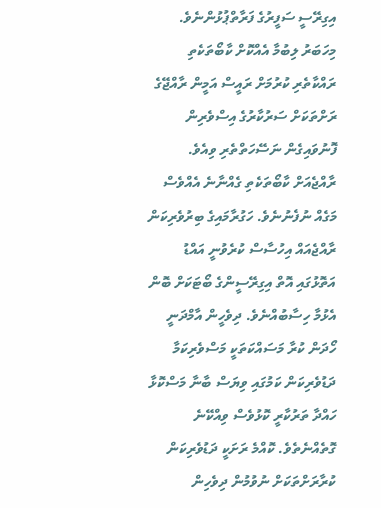އިގިރޭސީ ސަފީރުގެ ފަރާތްޕުޅުންނެވެ. މިހަބަރު ލިބުމާ އެއްކޮށް ކާބޯތަކެތި ރައްކާތެރި ކުރުމަށް ރައީސް އަމީން ރާއްޖޭގެ ރަށްތަކަށް ސަރުކާރުގެ އިސްވެރިން ފޮނުވައިގެން ނަސޭހަތްތެރި ވިއެވެ.
ރާއްޖެއަށް ކާބޯތަކެތި ގެއްނާނެ އެއްވެސް މަގެއް ނުފެނުނެވެ. ހަގުރާމައިގެ ބިރުވެރިކަން ރާއްޖެއައް އިހުސާސް ކުރެވުނީ އައްޑު އަތޮޅުގައި އޮތް އިގިރޭސީންގެ ބޯޓަކަށް ބޮން އެޅުމާ ހިސާބުއްނެވެ. ދިވެހީން އާމްދަނީ ހޯދަން ކުރާ މަސައްކަތަކީ މަސްވެރިކަމާ ދަޑުވެރިކަން ކަމުގައި ވިޔަސް ބާނާ މަސްކޮޅާ ހައްދާ ތަރުކާރީ ކޮޅުވެސް ވިއްކޭނެ ގޮތެއްނެތެވެ. ކޮއްމެ ރަށަކީ ދަޑުވެރިކަން ކުރާރަށްތަކަށް ނުވުމުން ދިވެހިން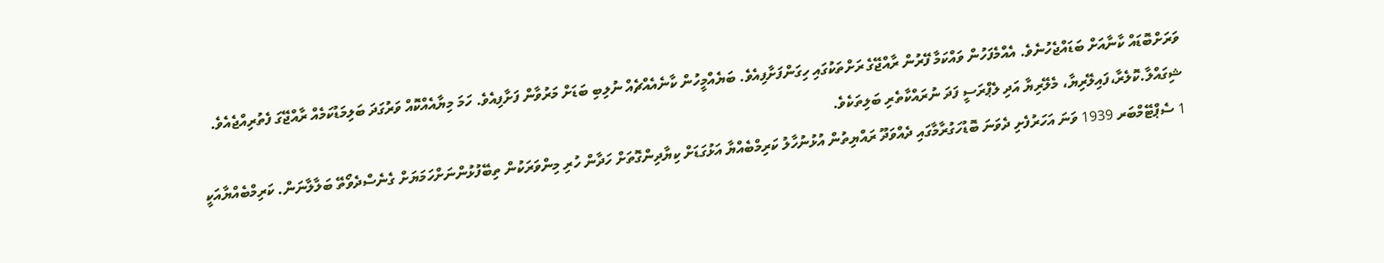ވަރަށްބޮޑައް ކާނާއަށް ބަޑައްޖެހުނެވެ. އެއްމެފަހުން ވައްކަމާ ފޭރުން ރާއްޖޭގެ ރަށްތަކުގައި ހިގަންފަށާފިއެވެ. ބަޔެއްމީހުން ކާނެއެއްޗެއް ނުލިބި ބަޑަށް މަރުވާން ފަށާފިއެވެ. ހަމަ މިޔާއެއްކޮއް ވަރުގަދަ ބަލިމަޑުކަމެއް ރާއްޖޭގަ ފެތުރިއްޖެއެވެ. ޝިގައްލާ.ކޮލެރާ،ފައިލޭރިޔާ، މެލޭރިޔާ އަދި ލެޕްރަސީ ފަދަ ނުރައްކާތެރި ބަލިތަކެވެ.
1 ސެޕްޓޭމްބަރ 1939 ވަނަ އަހަރުފެށި ދެވަނަ ބޮޑުހަގުރާމާގައި ދެއްވަދޫ ރައްޔިތުން އުޅުނުހާލު ކަރިމްބެއްޔާ އަޅުގަޑަށް ކިޔާދިންގޮތަށް ހަދާން ހުރި މިންވަރަކުން ތިބޭފުޅުންނަށްހަމަޔަށް ގެނެސްދެވޯތޭ ބަލާލާނަން. ކަރިމްބެއްޔާއަކީ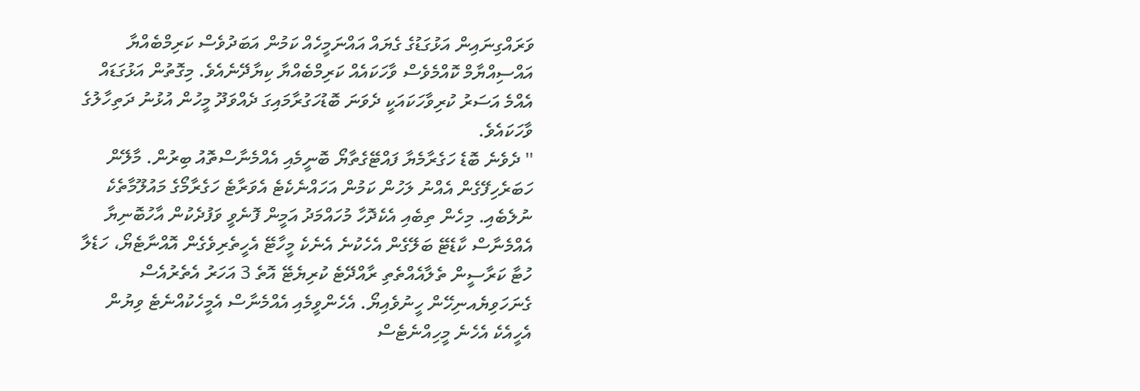ވަރައްގިނައިން އަޅުގަޑުގެ ގެޔައް އައްނަމީހެއް ކަމުން އަބަދުވެސް ކަރިމްބެއްޔާ އައްސިއްޔާމް ކޮއްމެވެސް ވާހަކައެއް ކަރިމްބެއްޔާ ކިޔާދޭނެއެވެ. މިގޮތުން އަޅުގަޑައް އެއްމެ އަސަރު ކުރިވާހަކައަކީ ދެވަނަ ބޮޑުހަގުރާމައިގަ ދެއްވަދޫ މީހުން އުޅުނު ދަތިހާލުގެ ވާހަކައެވެ.
'' ދެވެނެ ބޮޑެ ހަގެރާމެޔާ ފައްޓޭގެތާޔޯ ބޮނީމެއި އެއްމެނާސްތޮއު ބިރުން. މާލޭން ހަބަރެހިފޭގެން އެއްނު ލަހުން ކަމުން އަހައްނެކެޓެ އެވަރާޓެ ހަގެރާމޯގެ މައުލޫމާތެކެ ނުލެބެއި. މިހެން ތިބެއި އެކެދޮހާ މުހައްމަދު އަމީން ފޮނެވީ ވަފުދެކުން އާހުބޮނިޔާ އެއްމެނާސް ކާޑެޓޭ ބަލޭގެން އެހެކުނެ އެނެކެ މީހާޓޭ އެހީތެރިވެގެން އޮއްނާޓެޔޯ، ހަޑެލާ ހުޓާ ކަރާސީން ތެލާއެއްތެތި ރާއްދޭޓެ ކުރިޔެޓޭ އޮތެ 3 އަހަރު އެތެރުއެސް ގެނަހަވިޔެއނިހޭން ހީނުވެއިޔޯ. އެހެންވީމެއި އެއްމެނާސް އެމީހެކުއްނެޓެ ވިޔުން އެހީއެކެ އެހެނެ މީހިއްނެޓެސް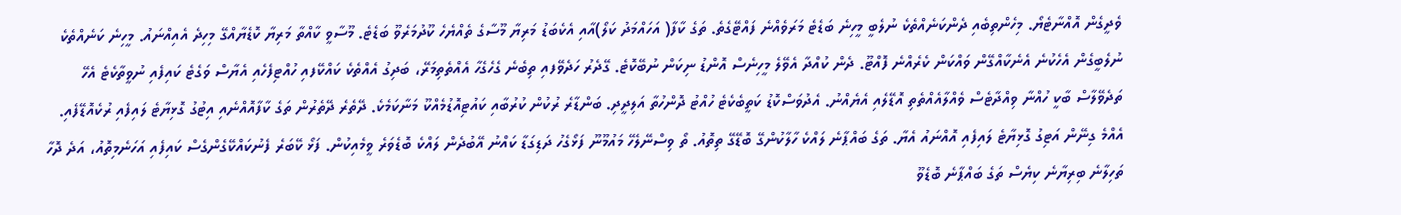ވެދީގެން އޮއްނާޓެޔޯ. މިހެންތިބެއި ދެންކަނެއްތެކެ ނުލެބީ މީހިނެ ބަޑެޓެ މަރަވެއްނެ ފައްޓޭގެތެ. ތަގެ ކާފާ( އަހައްމަދު ކަލޯ)އާއި އެކެބަޑު މަރިޔާ މޫސާގެ ތެއްޔެހެ ކޫދުމަރެވޫ ބަޑެޓެ. މޫސާވީ ކާއްތާ މަރިޔާ ކޮޑެޔާއްގޭ މިހިދެ އެއިއްނައު. މީހިނެ ކަނެއްތެކެ ނުލެބީގެން އެހެކުނެ އެނެކާއްގޭން ވައްކަން ކެރެއްނެ ފޮއްޓޫ. ދެން ކުއްދާ އެވޭލެ މީހިނެސް އޮންޑު ނިކަން ނުބޭކޮޓެ. ގޭދެރު ހަދެވޭފއި ތިބެނެ ގެހެގެހާ އެއްތެތިމަރޭ، ބަދިގު އެއްތެކެ ކައްކޭފއި ހުއްޓިފެހެއި އެޔާސް ވަގެޓެ ކައިފެއި ނުވީތާކެޓެ އެހޭ ތަދެވޭލާސް ބާކީ ހުއްނާ ވިއްދާޓެސް ވެއްލާއެއްތެތި އޮޑޭލެއި އެޔެއްނު. އެދުވަސްކޮޑު ކަތީބެކެޓެ ހުއްޓު ދޮންހުތާ އަލިދީދި. ބަންޑާރެ ރުކުން ކުރުބާއި ކައުޓިއޮޑުމެއްކޫ މަނާކަމެކެ. ދޭތެރެ ދޭތެރުން ތަގެ ކާފާއޮއްނެއި އިޓުގު ގޮޅިޔާޓެ ލައިފެއި ރުކެއޮޑޭފެއި. އެއްމެ ގިނޭން އަޓިގު ގޮޅިޔާޓެ ލައިފެއި އޮއްނައު އެޔާ. ތަގެ ބައްޕާނެ ލައްކެ ހާލާކުންގޭ ބޮޑޭގޭ ތިތޮއު. ތޯ ވިސްނޭލެހޭ މައުމޫނޫ ފަޅޯގެހު ދަޑިގަޑާ ކައްނު އޭބުދެން ލައްކެ ބޮޑެވަރެ ވީމެއިކުން. ފަޅޯ ކޭބަރެ ފެނުކައްކޭގެންގެސް ކައިފެއި އަހަނެމިތޮއު، އަދެ ދޮހާ ތަހިލާނެ ބިރިޔާނެ ކިޔެސް ތަގެ ބައްޕާނެ ބޮޑެވޫ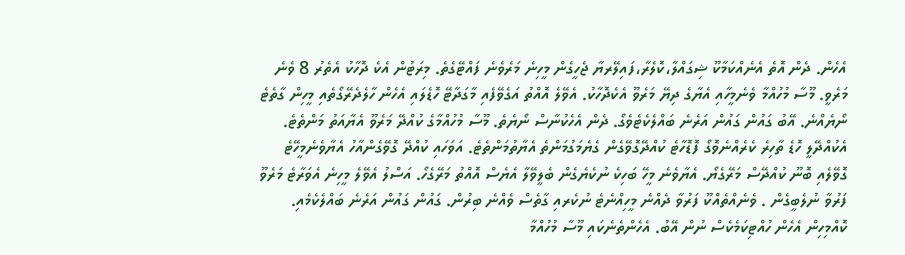އެހެން. ދެން އޮތެ އެނެއްކަމާކޫ ޝިގައްލާ،ކޮލެރާ،ފައިލޭރޔާ ޖެހީގެން މީހިނެ މަރެވެނެ ފައްޓޭގެތެ. މިރަޓުން އެކެ ދޮހާކު އެތެރު 8 ވެނެ މަރެވީ. މޫސާ މުހުއްމާ ވެނެމީހާއި އެޔާގެ ދިޔޭ މަރެވޫ އެކެދޮހާކު. އެވޭލެ އޮއްތު އަގެވޭފެއި މާގަދާޓޭ ހޮޑެލައި އެހެން ހާލެދެރޭގޯތެއި މީހިން ގާތެޓެ ނޯޔެއްނެ. އޭބު ގައުން ގައުން އަރެނެ ބައްލެކެޓެވެގޯ. ދެން އެހެކުނާސް ނޯޔެތެ. މޫސާ މުހުއްމާގެ ކުއްދޭ މަރެވޫ އެޔާއަތު މަންތެޓެ. އެކުއްދޭލީ ހޮޑެ ތާހިރެ ކެރެއްނެވޮގޯ ފޮޑޮހާޓެ ކުއްދޭގޮވޭގެން ގެޔެމަގުމަންތެ އެޔާތުމަންތެޓެ. އަވަހައި ކުއްދޭ ގޮވޭގެންއާހު އެޔާވެނެމީހޭޓެ ގޮވޭލެއި ބޮނޫ ކުއްދޭސް މަރޭގެޔޯ. އެޔާވެނެ މީހޭ ބަހިކެ ނުކެޔެގެން ބެލީވޭލާ އެޔެސް އޮއްތު މަރޭގެހޯ. އަސްލު އެވޭލެ މީހިނެ އެވަރާޓެ މަރެވޫ ފަރުވާ ނުލެބީގެން . ވެނެއްތެއްކޫ ފަރުވާ ދެއްނެ މީހިއްނެޓެ ނުކެރއި ގާތެސް ވެއްނެ ބިރުން. ގައުން ގައުން އަރެނެ ބައްލެކެމެއި. ކޮއްމިހިން އެހެން ހުއްޓިކަމެކެސް ނުން އޭބު. އެހެންތެނެކައި މޫސާ މުހުއްމާ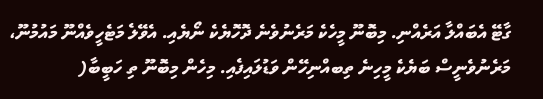ގާޓޭ އެބައްލާ އަރެއްނި. މިބޮނޫ މީހެކެ މަރެނުވެނެ ދޮހޮޔެކެ ނޯޔެއި. އެވޭލެ މަޓެހީވެއްނޫ މައުމުނޫ، މަރެނުވެނީސް ބަޔެކެ މީހިނެ ތިބއްނިހޭން ވަޑުލައިފެއި. މިހެން މިބޮނޫ ތި ހަބީބާ(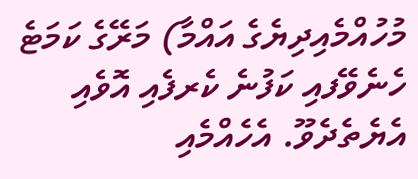މުހުއްމެއިދިޔެގެ އައްމާ) މަރޭގެ ކަމަޓެ ހެނެވޭފއި ކަފުނެ ކެރފެއި އޮވެއި އެޔެތެދެވޫ. އެހެއްމެއި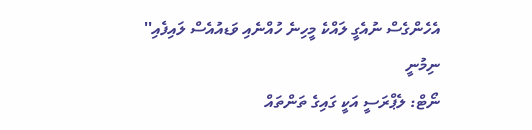އެހެންގެސް ނުއެގީ ލައްކެ މީހިނެ ހުއްނެއި ވަޑއުއެސް ލައިފެއި''
ނިމުނީ
ނޯޓް: ލެޕްރަސީ އަކީ ގައިގެ ތަންތައް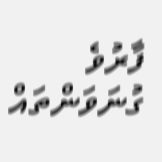ފާރުވެ ގުނަވަންތައް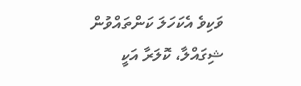ވަކިވެ އެކަހަލަ ކަންތައްވުން
ޝިގައްލާ، ކޮލަރާ އަކީ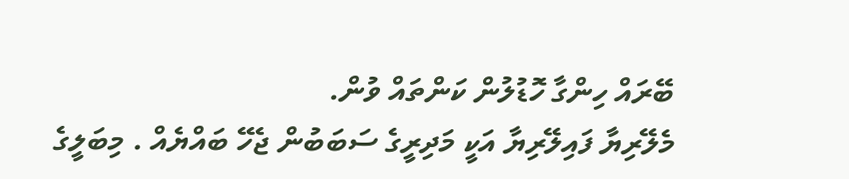ބޭރައް ހިންގާ ހޮޑުލުން ކަންތައް ވުން.
މެލޭރިޔާ ފައިލޭރިޔާ އަކީ މަދިރީގެ ސަބަބުން ޖެހޭ ބައްޔެއް . މިބަލީގެ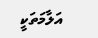އަލާމަތަކީ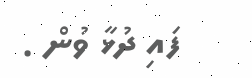ފައި ދުޅާ ވުން .